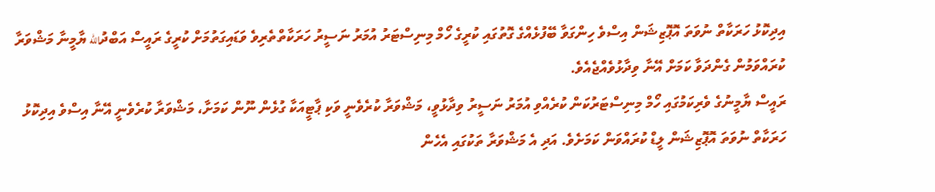އިދިކޮޅު ހަރަކާތް ނުވަތަ އޮޕޮޒިޝަން އިސްވެ ހިންގަވާ ބޭފުޅެއްގެ ގޮތުގައި ކުރީގެ ހޯމް މިނިސްޓަރު އުމަރު ނަސީރު ހަރަކާތްތެރިވެ ވަޑައިގަތުމަށް ކުރީގެ ރައީސް އަބްދުالله ޔާމީނާ މަޝްވަރާ ކުރައްވަމުން ގެންދަވާ ކަމަށް އޭނާ ވިދާޅުވެއްޖެއެވެ.
ރައީސް ޔާމީނުގެ ވެރިކަމުގައި ހޯމް މިނިސްޓަރުކަން ކުރެއްވި އުމަރު ނަސީރު ވިދާޅުވީ، މަޝްވަރާ ކުރެވެނީ ވަކި ޕާޓީއަކާ ގުޅެން ނޫން ކަމަށާ، މަޝްވަރާ ކުރެވެނީ އޭނާ އިސްވެ އިދިކޮޅު ހަރަކާތް ނުވަތަ އޮޕޮޒިޝަން ލީޑް ކުރައްވަން ކަމަށެވެ. އަދި އެ މަޝްވަރާ ތަކުގައި އެހެން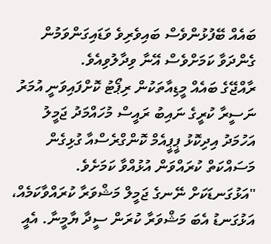ބައެއް ބޭފުޅުންވެސް ބައިވެރިވެ ވަޑައިގަންވަމުން ގެންދަވާ ކަމަށްވެސް އޭނާ ވިދާލުވިއެވެ.
ރާއްޖޭގެ ބައެއް މީޑިއާތަކުން ރިޕޯޓު ކޮށްފައިވަނީ އުމަރު ނަސީރާ ކުރީގެ ނައިބު ރައީސް މުހައްމަދު ޖަމީލު އަހުމަދު އިދިކޮޅު ޕީޕީއެމް ކޮންގްރެސްއާ ގުޅިގެން މަސައްކަތް ކުރައްވަން އުޅުއްވާ ކަމަށެވެ.
"އަޅުގަނޑަކަށް ނޭނގެ ޖަމީލް މަޝްވަރާ ކުރައްވާކަމެއް، އަޅުގަނޑު އެބަ މަޝްވަރާ ކުރަން ސީދާ ޔާމީނާ. އެއީ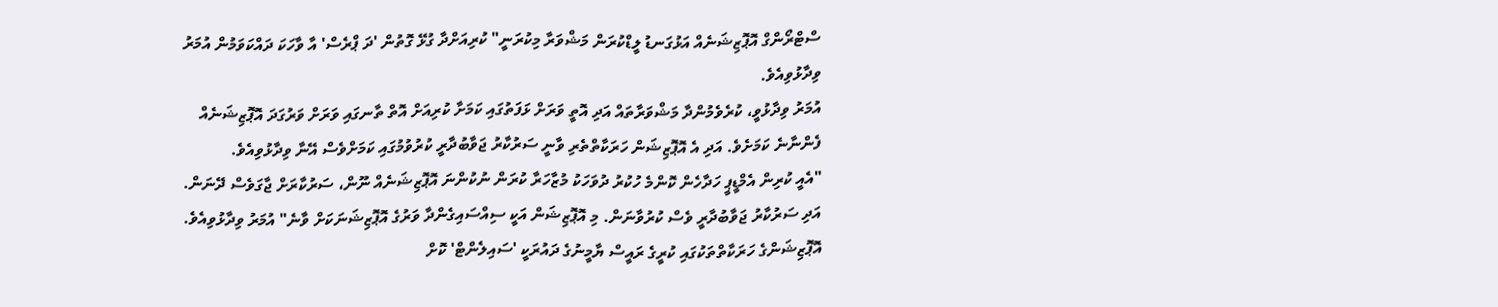ސްޓްރޯންގް އޮޕޮޒިޝަނެއް އަޅުގަނޑު ލީޑްކުރަން މަޝްވަރާ މިކުރަނީ" ކުރިއަށްދާ ގުޅޭ ގޮތުން 'ދަ ޕްރެސް' އާ ވާހަކަ ދައްކަވަމުން އުމަރު ވިދާޅުވިއެވެ.
އުމަރު ވިދާޅުވީ، ކުރެވެމުންދާ މަޝްވަރާތައް އަދި އޮތީ ވަރަށް ޅަފަތުގައި ކަމަށާ ކުރިއަށް އޮތް ތާނގައި ވަރަށް ވަރުގަދަ އޮޕޮޒިޝަނެއް ފެންނާނެ ކަމަށެވެ. އަދި އެ އޮޕޮޒިޝަން ހަރަކާތްތެރި ވާނީ ސަރުކާރު ޖަވާބުދާރީ ކުރުވުމުގައި ކަމަށްވެސް އޭނާ ވިދާޅުވިއެވެ.
"އެއީ ކުރިން އެމްޑީޕީ ހަދާހެން ކޮންމެ ހުކުރު ދުވަހަކު މުޒާހަރާ ކުރަން ނުކުންނަ އޮޕޮޒިޝަނެއް ނޫން، ސަރުކާރަށް ޖާގަވެސް ދޭނަން. އަދި ސަރުކާރު ޖަވާބުދާރީ ވެސް ކުރުވާނަން. މި އޮޕޮޒިޝަން އަކީ ސިއްސައިގެންދާ ވަރުގެ އޮޕޮޒިޝަނަކަށް ވާނެ" އުމަރު ވިދާޅުވިއެވެ.
އޮޕޮޒިޝަންގެ ހަރަކާތްތަކުގައި ކުރީގެ ރައީސް ޔާމީނުގެ ދައުރަކީ 'ސައިލެންޓް' ކޮށް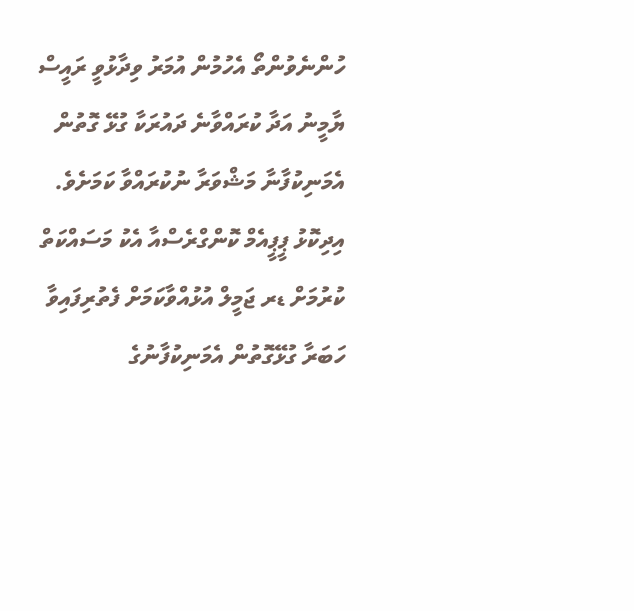ހުންނެވުންތޯ އެހުމުން އުމަރު ވިދާޅުވީ ރައީސް ޔާމީނު އަދާ ކުރައްވާނެ ދައުރަކާ ގުޅޭ ގޮތުން އެމަނިކުފާނާ މަޝްވަރާ ނުކުރައްވާ ކަމަށެވެ.
އިދިކޮޅު ޕީޕީއެމް ކޮންގްރެސްއާ އެކު މަސައްކަތް ކުރުމަށް ޑރ ޖަމީލް އުޅުއްވާކަމަށް ފެތުރިފައިވާ ހަބަރާ ގުޅޭގޮތުން އެމަނިކުފާނުގެ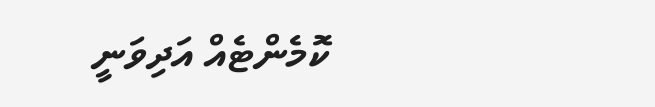ކޮމެންޓެއް އަދިވަނީ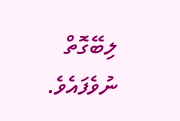ލިބޭގޮތް ނުވެފައެވެ.